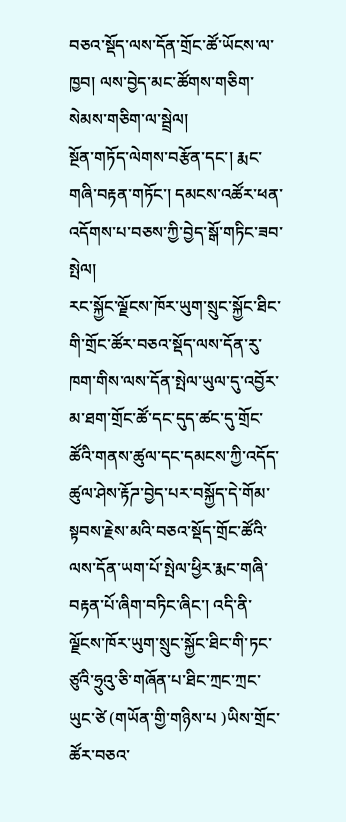བཅའ་སྡོད་ལས་དོན་གྲོང་ཚོ་ཡོངས་ལ་ཁྱབ། ལས་བྱེད་མང་ཚོགས་གཅིག་སེམས་གཅིག་ལ་སྦྲེལ།
སྔོན་གཏོད་ལེགས་བརྩོན་དང་། རྨང་གཞི་བརྟན་གཏོང་། དམངས་འཚོར་ཕན་འདོགས་པ་བཅས་ཀྱི་བྱེད་སྒོ་གཏིང་ཟབ་སྤེལ།
རང་སྐྱོང་ལྗོངས་ཁོར་ཡུག་སྲུང་སྐྱོང་ཐིང་གི་གྲོང་ཚོར་བཅའ་སྡོད་ལས་དོན་རུ་ཁག་གིས་ལས་དོན་སྤེལ་ཡུལ་དུ་འབྱོར་མ་ཐག་གྲོང་ཚོ་དང་དུད་ཚང་དུ་གྲོང་ཚོའི་གནས་ཚུལ་དང་དམངས་ཀྱི་འདོད་ཚུལ་ཤེས་རྟོཌ་བྱེད་པར་བསྐྱོད་དེ་གོམ་སྟབས་རྗེས་མའི་བཅའ་སྡོད་གྲོང་ཚོའི་ལས་དོན་ཡག་པོ་སྤེལ་ཕྱིར་རྨང་གཞི་བརྟན་པོ་ཞིག་བཏིང་ཞིང་། འདི་ནི་ལྗོངས་ཁོར་ཡུག་སྲུང་སྐྱོང་ཐིང་གི་ཏང་ཙུའི་ཧྲུའུ་ཅི་གཞོན་པ་ཐིང་ཀྲང་ཀྲང་ཡུང་ཙེ (གཡོན་གྱི་གཉིས་པ )ཡིས་གྲོང་ཚོར་བཅའ་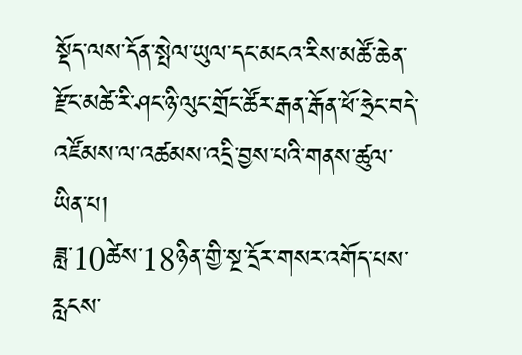སྡོད་ལས་དོན་སྤེལ་ཡུལ་དང་མངའ་རིས་མཚོ་ཆེན་རྫོང་མཚེ་རི་ཤང་ཉི་ལུང་གྲོང་ཚོར་རྒན་རྒོན་ཕོ་ཧྲེང་བདེ་འཛོམས་ལ་འཚམས་འདྲི་བྱས་པའི་གནས་ཚུལ་ཡིན་པ།
ཟླ་10ཚེས་18ཉིན་གྱི་སྔ་དྲོར་གསར་འགོད་པས་རླངས་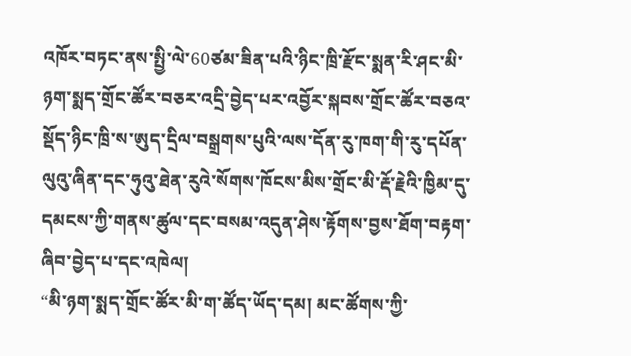འཁོར་བཏང་ནས་སྤྱི་ལེ་60ཙམ་ཟིན་པའི་ཉིང་ཁྲི་རྫོང་སྨན་རི་ཤང་མི་ཉག་སྨད་གྲོང་ཚོར་བཅར་འདྲི་བྱེད་པར་འབྱོར་སྐབས་གྲོང་ཚོར་བཅའ་སྡོད་ཉིང་ཁྲི་ས་ཨུད་དྲིལ་བསྒྲགས་པུའི་ལས་དོན་རུ་ཁག་གི་རུ་དཔོན་ལུའུ་ཞིན་དང་ཧུའུ་ཐེན་རུའེ་སོགས་ཁོངས་མིས་གྲོང་མི་རྡོ་རྗེའི་ཁྱིམ་དུ་དམངས་ཀྱི་གནས་ཚུལ་དང་བསམ་འདུན་ཤེས་རྟོགས་བྱས་ཐོག་བརྟག་ཞིབ་བྱེད་པ་དང་འཁེལ།
“མི་ཉག་སྨད་གྲོང་ཚོར་མི་ག་ཚོད་ཡོད་དམ། མང་ཚོགས་ཀྱི་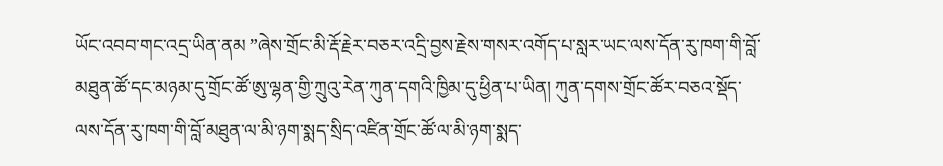ཡོང་འབབ་གང་འདྲ་ཡིན་ནམ ”ཞེས་གྲོང་མི་རྡོ་རྗེར་བཅར་འདྲི་བྱས་རྗེས་གསར་འགོད་པ་སླར་ཡང་ལས་དོན་རུ་ཁག་གི་བློ་མཐུན་ཚོ་དང་མཉམ་དུ་གྲོང་ཚོ་ཨུ་ལྷན་གྱི་ཀྲུའུ་རེན་ཀུན་དགའི་ཁྱིམ་དུ་ཕྱིན་པ་ཡིན། ཀུན་དགས་གྲོང་ཚོར་བཅའ་སྡོད་ལས་དོན་རུ་ཁག་གི་བློ་མཐུན་ལ་མི་ཉག་སྨད་སྲིད་འཛིན་གྲོང་ཚོ་ལ་མི་ཉག་སྨད་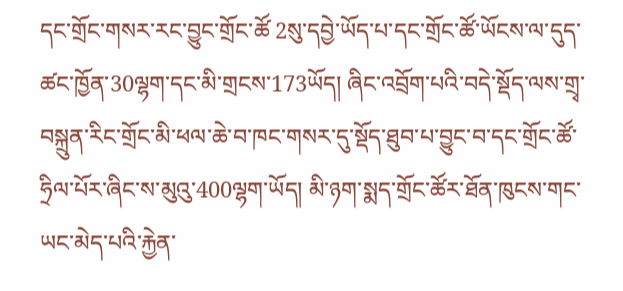དང་གྲོང་གསར་རང་བྱུང་གྲོང་ཚོ 2སུ་དབྱེ་ཡོད་པ་དང་གྲོང་ཚོ་ཡོངས་ལ་དུད་ཚང་ཁྱོན་30ལྷག་དང་མི་གྲངས་173ཡོད། ཞིང་འབྲོག་པའི་བདེ་སྡོད་ལས་གྲྭ་བསྐྲུན་རིང་གྲོང་མི་ཕལ་ཆེ་བ་ཁང་གསར་དུ་སྡོད་ཐུབ་པ་བྱུང་བ་དང་གྲོང་ཚོ་ཧྲིལ་པོར་ཞིང་ས་མུའུ་400ལྷག་ཡོད། མི་ཉག་སྨད་གྲོང་ཚོར་ཐོན་ཁུངས་གང་ཡང་མེད་པའི་རྐྱེན་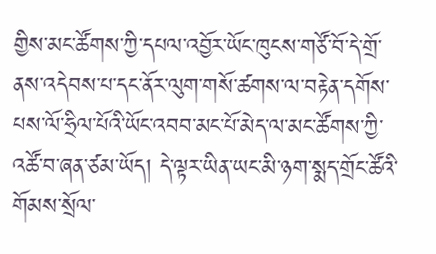གྱིས་མང་ཚོགས་ཀྱི་དཔལ་འབྱོར་ཡོང་ཁུངས་གཙོ་བོ་དེ་གྲོ་ནས་འདེབས་པ་དང་ནོར་ལུག་གསོ་ཚགས་ལ་བརྟེན་དགོས་པས་ལོ་ཧྲིལ་པོའི་ཡོང་འབབ་མང་པོ་མེད་ལ་མང་ཚོགས་ཀྱི་འཚོ་བ་ཞན་ཙམ་ཡོད། དེ་ལྟར་ཡིན་ཡང་མི་ཉག་སྨད་གྲོང་ཚོའི་གོམས་སྲོལ་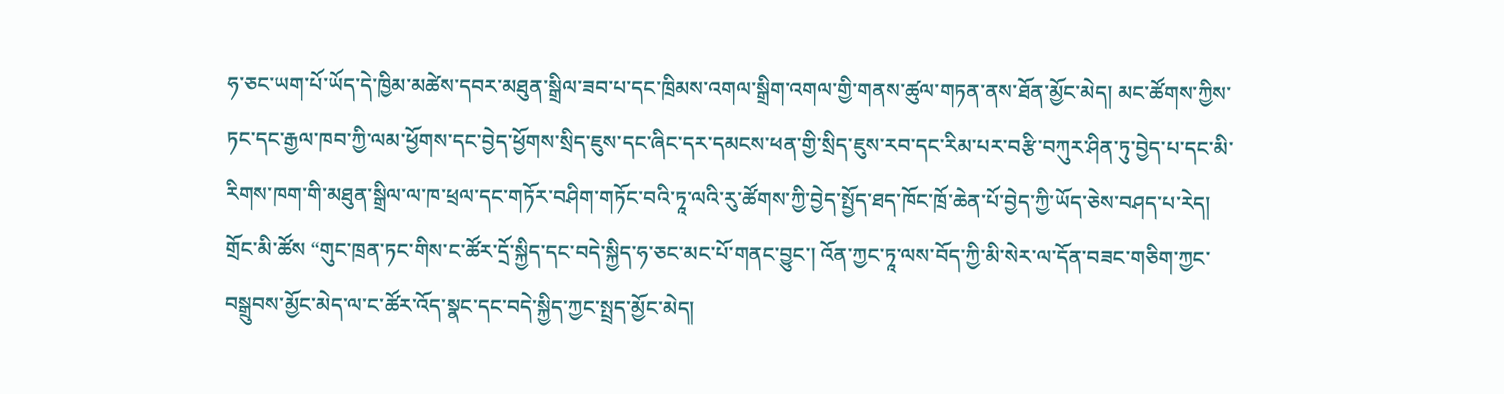ཧ་ཅང་ཡག་པོ་ཡོད་དེ་ཁྱིམ་མཚེས་དབར་མཐུན་སྒྲིལ་ཟབ་པ་དང་ཁྲིམས་འགལ་སྒྲིག་འགལ་གྱི་གནས་ཚུལ་གཏན་ནས་ཐོན་མྱོང་མེད། མང་ཚོགས་ཀྱིས་ཏང་དང་རྒྱལ་ཁབ་ཀྱི་ལམ་ཕྱོགས་དང་བྱེད་ཕྱོགས་སྲིད་ཇུས་དང་ཞིང་དར་དམངས་ཕན་གྱི་སྲིད་ཇུས་རབ་དང་རིམ་པར་བརྩི་བཀུར་ཤིན་ཏུ་བྱེད་པ་དང་མི་རིགས་ཁག་གི་མཐུན་སྒྲིལ་ལ་ཁ་ཕྲལ་དང་གཏོར་བཤིག་གཏོང་བའི་ཏཱ་ལའི་རུ་ཚོགས་ཀྱི་བྱེད་སྤྱོད་ཐད་ཁོང་ཁྲོ་ཆེན་པོ་བྱེད་ཀྱི་ཡོད་ཅེས་བཤད་པ་རེད། གྲོང་མི་ཚོས “གུང་ཁྲན་ཏང་གིས་ང་ཚོར་དྲོ་སྐྱིད་དང་བདེ་སྐྱིད་ཧ་ཅང་མང་པོ་གནང་བྱུང་། འོན་ཀྱང་ཏཱ་ལས་བོད་ཀྱི་མི་སེར་ལ་དོན་བཟང་གཅིག་ཀྱང་བསྒྲུབས་མྱོང་མེད་ལ་ང་ཚོར་འོད་སྣང་དང་བདེ་སྐྱིད་ཀྱང་སྤྲད་མྱོང་མེད།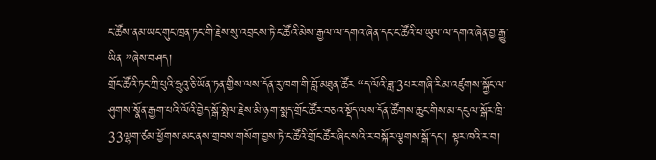ང་ཚོས་ནམ་ཡང་གུང་ཁྲན་ཏང་གི་རྗེས་སུ་འབྲངས་ཏེ་ང་ཚོའི་མེས་རྒྱལ་ལ་དགའ་ཞེན་དང་ང་ཚོའི་ཕ་ཡུལ་ལ་དགའ་ཞེན་བྱ་རྒྱུ་ཡིན ”ཞེས་བཤད།
གྲོང་ཚོའི་ཏང་ཀྲི་པུའི་ཧྲུའུ་ཅི་ཡོན་ཏན་གྱིས་ལས་དོན་རུ་ཁག་གི་བློ་མཐུན་ཚོར “ད་ལོའི་ཟླ་3པར་གཞི་རིམ་འཛུགས་སྐྱོང་ལ་ཤུགས་སྣོན་རྒྱག་པའི་ལོའི་བྱེད་སྒོ་སྤེལ་རྗེས་མི་ཉག་སྨད་གྲོང་ཚོར་བཅའ་སྡོད་ལས་དོན་ཚོགས་ཆུང་གིས་མ་དངུལ་སྒོར་ཁྲི་33ལྷག་ཙམ་ཕྱོགས་མང་ནས་གྲབས་གསོག་བྱས་ཏེ་ང་ཚོའི་གྲོང་ཚོར་ཞིང་སའི་ར་བསྐོར་ལྕགས་སྒོ་དང་། སྟར་ཁའི་ར་བ།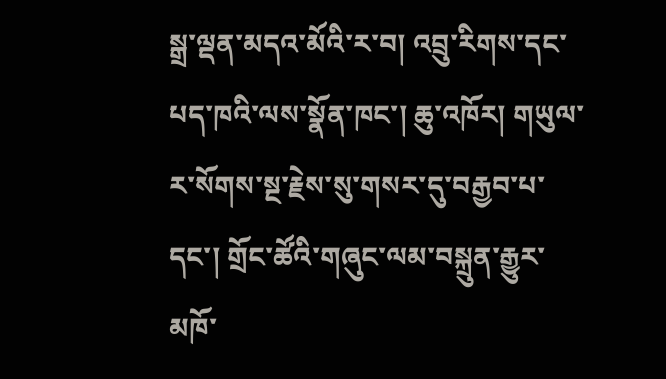སྒྲ་ལྡན་མདའ་མོའི་ར་བ། འབྲུ་རིགས་དང་པད་ཁའི་ལས་སྣོན་ཁང་། ཆུ་འཁོར། གཡུལ་ར་སོགས་སྔ་རྗེས་སུ་གསར་དུ་བརྒྱབ་པ་དང་། གྲོང་ཚོའི་གཞུང་ལམ་བསྐྲུན་རྒྱུར་མཁོ་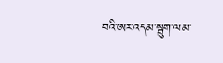བའི་ཨར་འདམ་སྦུག་ལམ་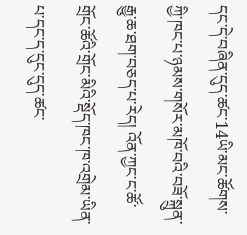དང་དེ་བཞིན་དུད་ཚང་14ཡི་མང་ཚོགས་ཀྱི་ཁང་པ་ཉམས་གསོར་མཁོ་བའི་བཟོ་སྐྲུན་རྒྱུ་ཆ་ཐག་བཅད་པ་རེད། འོན་ཀྱང་ང་ཚོ་གྲོང་ཚོའི་གྲོང་མིའི་སྡོད་ཁང་ཁ་འགྲེམ་ཡིན་པ་དང་ད་དུང་དུད་ཚང་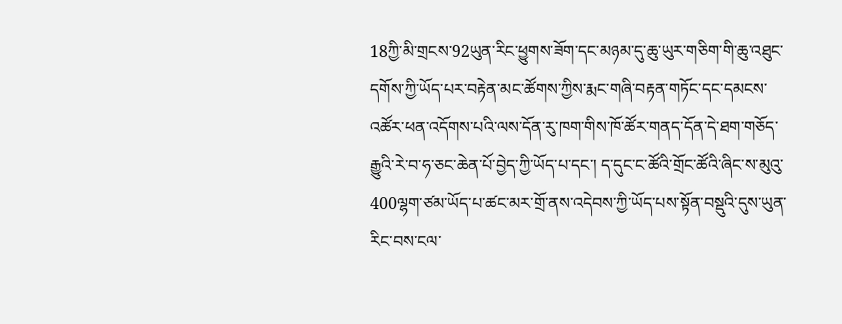18ཀྱི་མི་གྲངས་92ཡུན་རིང་ཕྱུགས་ཟོག་དང་མཉམ་དུ་ཆུ་ཡུར་གཅིག་གི་ཆུ་འཐུང་དགོས་ཀྱི་ཡོད་པར་བརྟེན་མང་ཚོགས་ཀྱིས་རྨང་གཞི་བརྟན་གཏོང་དང་དམངས་འཚོར་ཕན་འདོགས་པའི་ལས་དོན་རུ་ཁག་གིས་ཁོ་ཚོར་གནད་དོན་དེ་ཐག་གཅོད་རྒྱུའི་རེ་བ་ཧ་ཅང་ཆེན་པོ་བྱེད་ཀྱི་ཡོད་པ་དང་། ད་དུང་ང་ཚོའི་གྲོང་ཚོའི་ཞིང་ས་མུའུ་400ལྷག་ཙམ་ཡོད་པ་ཚང་མར་གྲོ་ནས་འདེབས་ཀྱི་ཡོད་པས་སྟོན་བསྡུའི་དུས་ཡུན་རིང་བས་ངལ་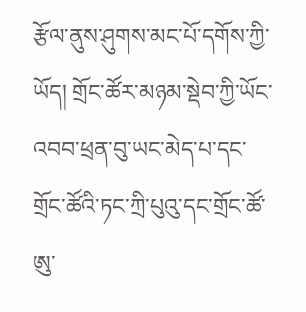རྩོལ་ནུས་ཤུགས་མང་པོ་དགོས་ཀྱི་ཡོད། གྲོང་ཚོར་མཉམ་སྡེབ་ཀྱི་ཡོང་འབབ་ཕྲན་བུ་ཡང་མེད་པ་དང་གྲོང་ཚོའི་ཏང་ཀྲི་པུའུ་དང་གྲོང་ཚོ་ཨུ་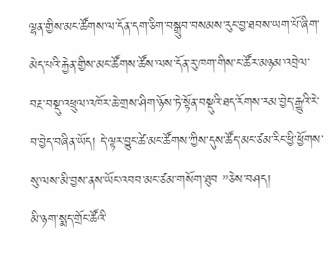ལྷན་གྱིས་མང་ཚོགས་ལ་དོན་དག་ཅིག་བསྒྲུབ་བསམས་རུང་བྱ་ཐབས་ཡག་པོ་ཞིག་མེད་པའི་རྐྱེན་གྱིས་མང་ཚོགས་ཚོས་ལས་དོན་རུ་ཁག་གིས་ང་ཚོར་མཉམ་འབྲེལ་བརྔ་བསྡུ་འཕྲུལ་འཁོར་ཆེ་གྲས་ཤིག་ཉོས་ཏེ་སྟོན་བསྡུའི་ཐད་རོགས་རམ་བྱེད་རྒྱུའི་རེ་བ་བྱེད་བཞིན་ཡོད། དེ་ལྟར་བྱུང་ཚེ་མང་ཚོགས་ཀྱིས་དུས་ཚོད་མང་ཙམ་རིང་ཕྱི་ཕྱོགས་སུ་ལས་མི་བྱས་ནས་ཡོང་འབབ་མང་ཙམ་གསོག་ཐུབ ”ཅེས་བཤད།
མི་ཉག་སྨད་གྲོང་ཚོའི་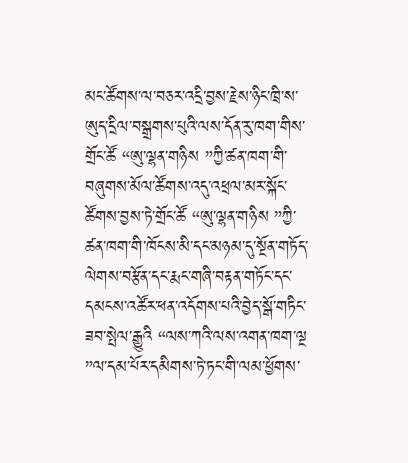མང་ཚོགས་ལ་བཅར་འདྲི་བྱས་རྗེས་ཉིང་ཁྲི་ས་ཨུད་དྲིལ་བསྒྲགས་པུའི་ལས་དོན་རུ་ཁག་གིས་གྲོང་ཚོ “ཨུ་ལྷན་གཉིས ”ཀྱི་ཚན་ཁག་གི་བཞུགས་མོལ་ཚོགས་འདུ་འཕྲལ་མར་སྐོང་ཚོགས་བྱས་ཏེ་གྲོང་ཚོ “ཨུ་ལྷན་གཉིས ”ཀྱི་ཚན་ཁག་གི་ཁོངས་མི་དང་མཉམ་དུ་སྔོན་གཏོད་ལེགས་བརྩོན་དང་རྨང་གཞི་བརྟན་གཏོང་དང་དམངས་འཚོར་ཕན་འདོགས་པའི་བྱེད་སྒོ་གཏིང་ཟབ་སྤེལ་རྒྱུའི “ལས་ཀའི་ལས་འགན་ཁག་ལྔ ”ལ་དམ་པོར་དམིགས་ཏེ་ཏང་གི་ལམ་ཕྱོགས་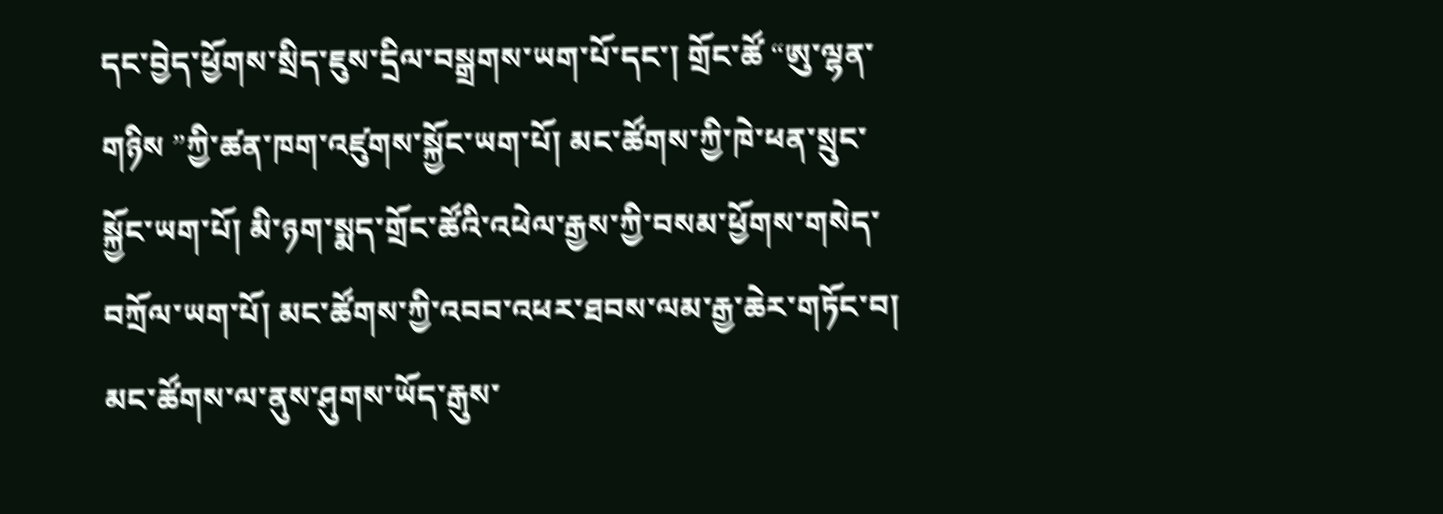དང་བྱེད་ཕྱོགས་སྲིད་ཇུས་དྲིལ་བསྒྲགས་ཡག་པོ་དང་། གྲོང་ཚོ “ཨུ་ལྷན་གཉིས ”ཀྱི་ཚན་ཁག་འཛུགས་སྐྱོང་ཡག་པོ། མང་ཚོགས་ཀྱི་ཁེ་ཕན་སྲུང་སྐྱོང་ཡག་པོ། མི་ཉག་སྨད་གྲོང་ཚོའི་འཕེལ་རྒྱས་ཀྱི་བསམ་ཕྱོགས་གསེད་བཀྲོལ་ཡག་པོ། མང་ཚོགས་ཀྱི་འབབ་འཕར་ཐབས་ལམ་རྒྱ་ཆེར་གཏོང་བ། མང་ཚོགས་ལ་ནུས་ཤུགས་ཡོད་རྒུས་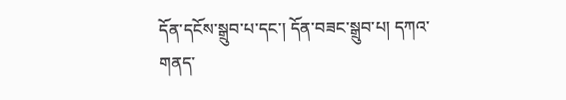དོན་དངོས་སྒྲུབ་པ་དང་། དོན་བཟང་སྒྲུབ་པ། དཀའ་གནད་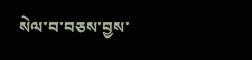སེལ་བ་བཅས་བྱས་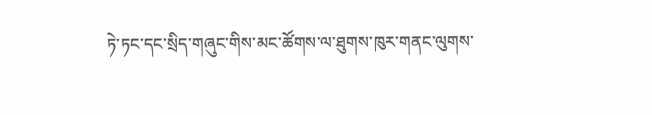ཏེ་ཏང་དང་སྲིད་གཞུང་གིས་མང་ཚོགས་ལ་ཐུགས་ཁུར་གནང་ལུགས་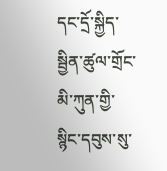དང་དྲོ་སྐྱིད་སྦྱིན་ཚུལ་གྲོང་མི་ཀུན་གྱི་སྙིང་དབུས་སུ་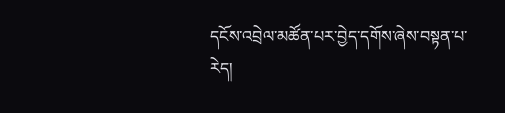དངོས་འབྲེལ་མཚོན་པར་བྱེད་དགོས་ཞེས་བསྟན་པ་རེད།